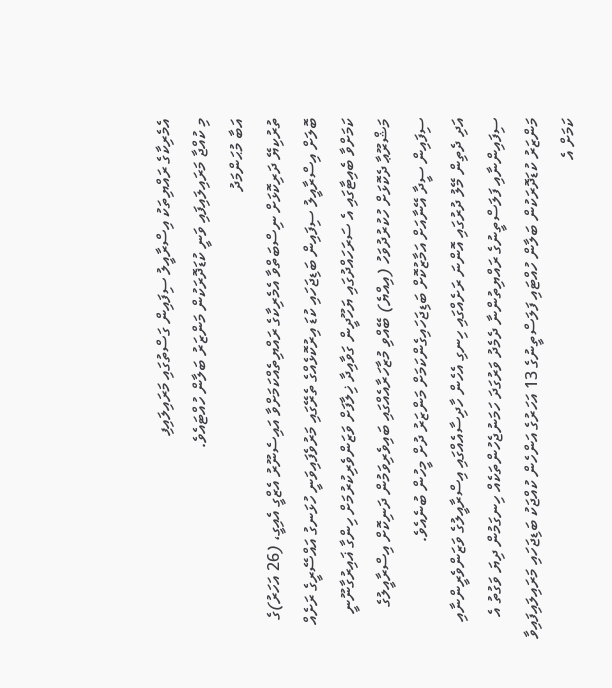އެމެރިކާގެ ރައްޔިތަކު އިސްރާއީލު ސިފައިން ގަސްތުގައި މަރައިލައިފި
މި ކުއްޖާ މަރައިލައިފައި ވަނީ ކުޑަދޮރަކުން މަންޒަރު ބަލާން ހުއްޓައެވެ.
އަބާ މުޙަންމަދު
ތުރުކިޔޭ ދަރިކޮޅަށް ނިސްބަތްވާ އެމެރިކާގެ ރައްޔިތެއްކަމަށްވާ އައިސެނޫރު އެޒްގީ އެއިގީ، (26 އަހަރު)ގެ ބޮލަށް އިސްރާއީލު ސިފައިން ބަޑިޖަހައި ކުޑަ އިރުކޮޅެއްގެ ތެރޭގައި މަރުވެފައިވަނީ ހުޅަނގު އައްސޭރީގެ ރަށެއް ކަމަށްވާ ބެއިޓާގައި އެ ސަރަހައްދުގައި ޔަހޫދީން ގަވާއިދާ ޚިލާފަށް ވަޒަންވެރިކުރުމަށް ހިންގާ ޣައިރުގާނޫނީ  މަޝްރޫޢާ ދެކޮޅަށް ހުކުރުދުވަހު (އިއްޔެ) ބޭއްވި މުޒާހަރާއެއްގައި ބައިވެރިވަމުން ދަނިކޮށް އިސްރާއީލުގެ ސިފައިން ސީދާ އޭނާއަށް އަމާޒުކޮށް ބަޑިޖަހައިގެންކަމަށް މަންޒަރު ދުށް މީހުން ބުނެއެވެ.
އަދި ދެތިން މޭލު ދުރުގައި އޮންނަ ރަށެއްގައި ހިނގި އެހެން ހާދިސާއެއްގައި އިސްރާއީލުގެ ވަޒަންވެރީންނާއި ސިފައިންނާއި ފަލަސްތީނުގެ ރައްޔިތުންނާ ދެމެދު ވަރުގަދަ ހަމަނުޖެހުންތަކެއް ހިނގަމުން ދިޔަ ވަގުތު އެ މަންޒަރު ކުޑަދޮރަކުން ބަލާން ހުއްޓައި ފަލަސްތީނުގެ 13 އަހަރުގެ އަންހެން ކުއްޖަކު ބަޑިޖަހައި މަރައިލައިފައިވާ ކަމަށް އެ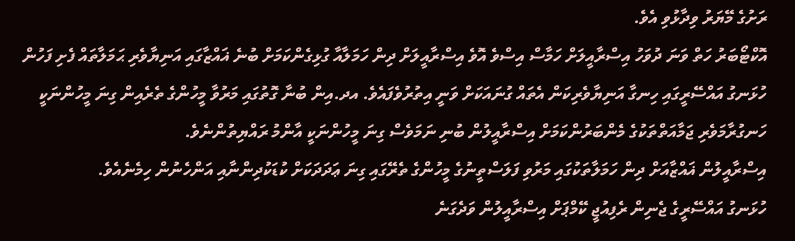ރަށުގެ މޭޔަރު ވިދާޅުވި އެވެ.
އޮކްޓޯބަރު ހަތް ވަނަ ދުވަހު އިސްރާއީލަށް ހަމާސް އިސްވެ އޮވެ އިސްރާއީލަށް ދިން ހަމަލާއާ ގުޅިގެންކަމަށް ބުނެ ޣައްޒާގައި އަނިޔާވެރި ޙަމަލާތައް ފެށި ފަހުން ހުޅަނގު އައްސޭރީގައި ހިނގާ އަނިޔާވެރިކަން އެތައް ގުނައަކަށް ވަނީ އިތުރުވެފައެވެ. އދ.އިން ބުނާ ގޮތުގައި މަރުވާ މީހުންގެ ތެރެއިން ގިނަ މީހުންނަކީ ހަނގުރާމަވެރި ޖަމާއަތްތަކުގެ މެންބަރުންކަމަށް އިސްރާއީލުން ބުނި ނަމަވެސް ގިނަ މީހުންނަކީ އާންމު ރައްޔިތުންނެވެ.
އިސްރާއީލުން ޣައްޒާއަށް ދިން ހަމަލާތަކުގައި މަރުވި ފަލަސްތީނުގެ މީހުންގެ ތެރޭގައި ގިނަ ޢަދަދަކަށް ކުޑަކުދިންނާއި އަންހެނުން ހިމެނެއެވެ.
ހުޅަނގު އައްސޭރީގެ ޖެނިން ރެފިއުޖީ ކޭމްޕަށް އިސްރާއީލުން ވަދެގަނެ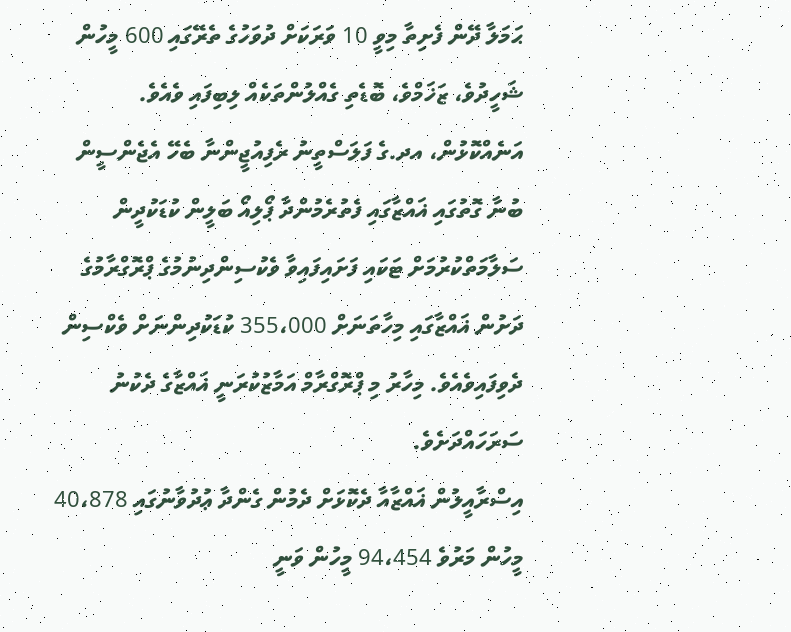ޙަމަލާ ދޭން ފެށިތާ މިވީ 10 ވަރަކަށް ދުވަހުގެ ތެރޭގައި 600 މީހުން ޝަހީދުވެ، ޒަޚަމްވެ، ބޮޑެތި ގެއްލުންތަކެއް ލިބިފައި ވެއެވެ.
އަނެއްކޮޅުން، އދ.ގެ ފަލަސްތީނު ރެފިއުޖީންނާ ބެހޭ އެޖެންސީން ބުނާ ގޮތުގައި ޣައްޒާގައި ފެތުރެމުންދާ ޕޯލިއޯ ބަލީން ކުޑަކުދީން ސަލާމަތްކުރުމަށް ޓަކައި ފަށައިފައިވާ ވެކުސިންދިނުމުގެ ޕްރޮގްރާމުގެ ދަށުން ޣައްޒާގައި މިހާތަނަށް 355،000 ކުޑަކުދިންނަށް ވެކްސިން ދެވިފައިވެއެވެ. މިހާރު މި ޕްރޮގްރާމް އަމާޒުކުރަނީ ޣައްޒާގެ ދެކުނު ސަރަހައްދަށެވެ.
އިސްރާއީލުން ޣައްޒާއާ ދެކޮޅަށް ދެމުން ގެންދާ ޢުދުވާނުގައި 40،878 މީހުން މަރުވެ 94،454 މީހުން ވަނީ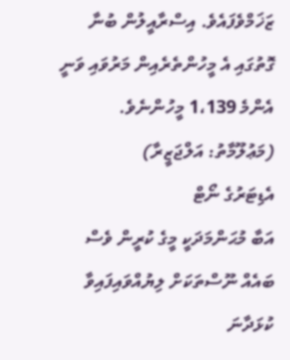ޒަޚަމްވެފައެވެ. އިސްރާއީލުން ބުނާ ގޮތުގައި އެ މީހުންތެރެއިން މަރުވައި ވަނީ އެންމެ 1،139 މީހުންނެވެ. (މަޢުލޫމާތު: އަލްޖަޒީރާ)
އެޑިޓަރުގެ ނޯޓް
އަބާ މުޙަންމަދަކީ މީގެ ކުރީން ވެސް ބައެއް ނޫސްތަކަށް ލިޔުއްވައިފައިވާ ކުޅަދާނަ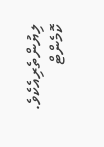ލިޔުންތެރިއެކެވެ.
ކޮމެންޓް